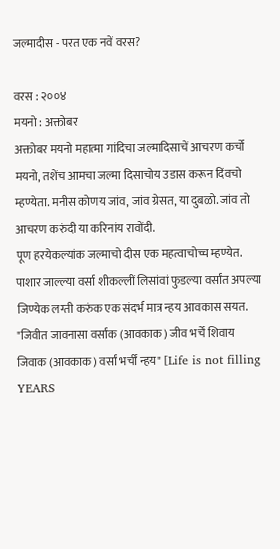जल्मादीस - परत एक नवें वरस?

वरस : २००४
मयनो : अक्तोबर
अक्तोबर मयनो महात्मा गांदिचा जल्मादिसाचें आचरण कर्चो मयनो, तशेंच आमचा जल्मा दिसाचोय उडास करून दिंवचो म्हण्येता. मनीस कोणय जांव, जांव ग्रेसत, या दुबळो. जांव तो आचरण करुंदी या करिनांय रावोंदी.
पूण हरयेकल्यांक जल्माचो दीस एक महत्वाचोच्च म्हण्येत. पाशार जाल्ल्या वर्सा शीकल्लीं लिसांवां फुडल्या वर्सांत अपल्या जिण्येक लग्ती करुंक एक संदर्भ मात्र न्हय आवकास सयत.
"जिवीत जावनासा वर्सांक (आवकाक) जीव भर्चें शिवाय जिवाक (आवकाक) वर्सां भर्चीं न्हय" [Life is not filling YEARS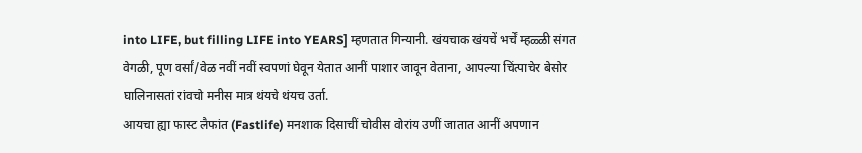into LIFE, but filling LIFE into YEARS] म्हणतात गिन्यानी. खंयचाक खंयचें भर्चें म्हळ्ळी संगत वेगळी, पूण वर्सां/वेळ नवीं नवीं स्वपणां घेवून येतात आनीं पाशार जावून वेताना, आपल्या चिंत्पाचेर बेसोर घालिनासतां रांवचो मनीस मात्र थंयचे थंयच उर्ता.
आयचा ह्या फास्ट लैफांत (Fastlife) मनशाक दिसाचीं चोवीस वोरांय उणीं जातात आनीं अपणान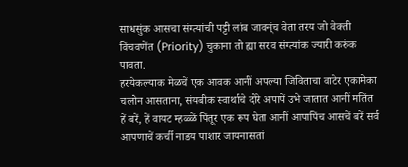साधसुंक आसचा संग्त्यांची पट्टी लांब जावन्ंच वेता तरय जो वेक्ती विंचवणेंत (Priority) चुकाना तो ह्या सरव संग्त्यांक ज्यारी करुंक पावता.
हरयेकल्याक मेळचें एक आवक आनीं अपल्या जिविताचा वाटेर एकामेका चलोन आसताना, संयबीक स्वार्थाचे दोरे अपापें उभे जातात आनीं मतिंत हें बरें, हें वायट म्हळ्ळें पिंतूर एक रूप घेता आनीं आपापिंच आसचें बरें सर्व आपणाचें कर्ची नाडय पाशार जायनासतां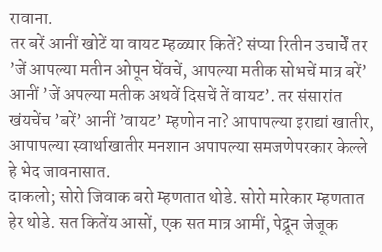रावाना.
तर बरें आनीं खोटें या वायट म्हळ्यार कितें? संप्या रितीन उचार्चें तर ’जें आपल्या मतीन ओपून घेंवचें, आपल्या मतीक सोभचें मात्र बरें’ आनीं ’जें अपल्या मतीक अथवें दिसचें तें वायट’. तर संसारांत खंयचेंच ’बरें’ आनीं ’वायट’ म्हणोन ना? आपापल्या इराद्यां खातीर, आपापल्या स्वार्थाखातीर मनशान अपापल्या समजणेपरकार केल्ले हे भेद जावनासात.
दाकलो; सोरो जिवाक बरो म्हणतात थोडे. सोरो मारेकार म्हणतात हेर थोडे. सत कितेंय आसों, एक सत मात्र आमीं, पेद्रून जेजूक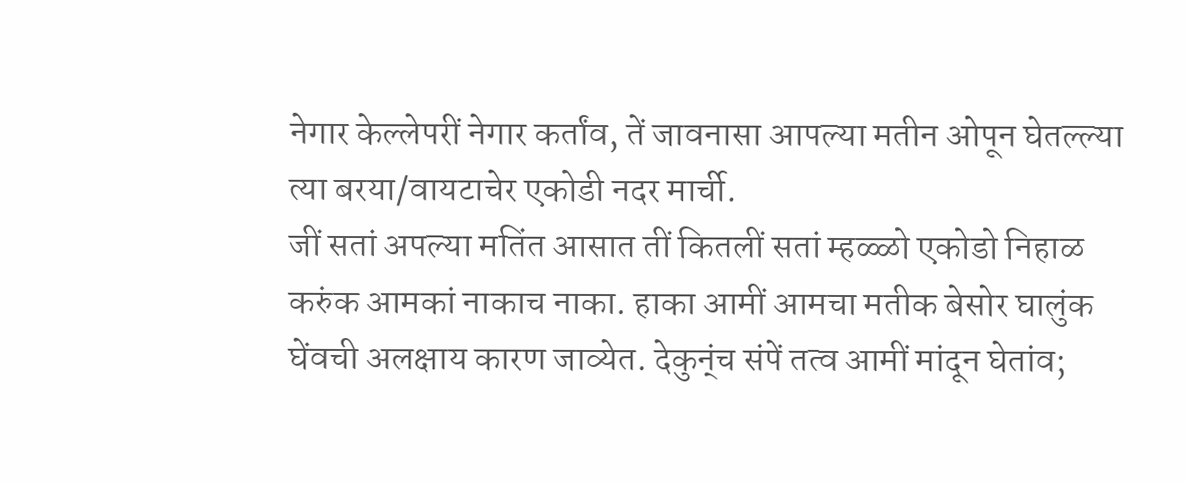नेगार केल्लेपरीं नेगार कर्तांव, तें जावनासा आपल्या मतीन ओपून घेतल्ल्या त्या बरया/वायटाचेर एकोडी नदर मार्ची.
जीं सतां अपल्या मतिंत आसात तीं कितलीं सतां म्हळ्ळो एकोडो निहाळ करुंक आमकां नाकाच नाका. हाका आमीं आमचा मतीक बेसोर घालुंक घेंवची अलक्षाय कारण जाव्येत. देकुन्ंच संपें तत्व आमीं मांदून घेतांव;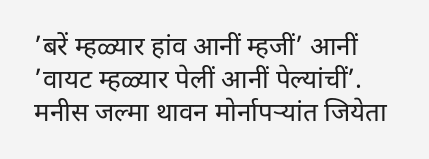’बरें म्हळ्यार हांव आनीं म्हजीं’ आनीं ’वायट म्हळ्यार पेलीं आनीं पेल्यांचीं’.
मनीस जल्मा थावन मोर्नापऱ्यांत जियेता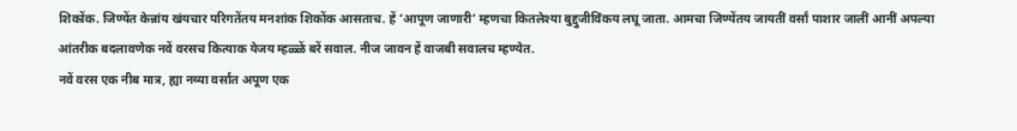शिकोंक. जिण्येंत केन्नांय खंयचार परिगतेंतय मनशांक शिकोंक आसताच. हें ’आपूण जाणारी’ म्हणचा कितलेश्या बुद्दुजीविंकय लघू जाता. आमचा जिण्येंतय जायतीं वर्सां पाशार जालीं आनीं अपल्या आंतरीक बदलावणेक नवें वरसच कित्याक येजय म्हळ्ळें बरें सवाल. नीज जावन हें वाजबी सवालच म्हण्येत.
नवें वरस एक नीब मात्र, ह्या नव्या वर्सांत अपूण एक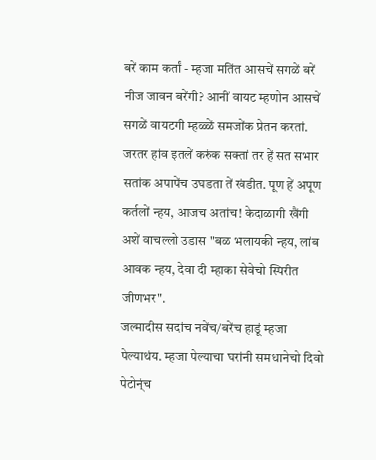बरें काम कर्तां - म्हजा मतिंत आसचें सगळें बरें नीज जावन बरेंगी? आनीं वायट म्हणोन आसचें सगळें वायटगी म्हळ्ळें समजोंक प्रेतन करतां. जरतर हांव इतलें करुंक सक्तां तर हें सत सभार सतांक अपापेंच उघडता तें खंडीत. पूण हें अपूण कर्तलों न्हय, आजच अतांच! केदाळागी खैंगी अशें वाचल्लो उडास "बळ भलायकी न्हय, लांब आवक न्हय, देवा दी म्हाका सेवेचो स्पिरीत जीणभर".
जल्मादीस सदांच नवेंच/बरेंच हाडूं म्हजा पेल्याथंय. म्हजा पेल्याचा घरांनी समधानेचो दिवो पेटोन्ंच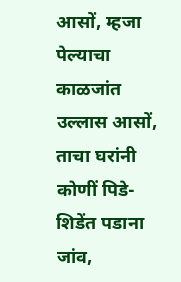आसों, म्हजा पेल्याचा काळजांत उल्लास आसों, ताचा घरांनी कोणीं पिडे-शिडेंत पडाना जांव,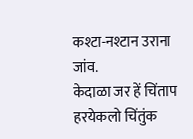कश्टा-नश्टान उराना जांव.
केदाळा जर हें चिंताप हरयेकलो चिंतुंक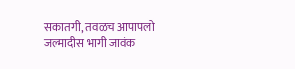सकातगी, तवळच आपापलो जल्मादीस भागी जावंक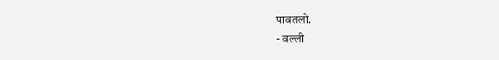पावतलो.
- वल्ली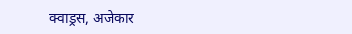क्वाड्रस, अजेकार